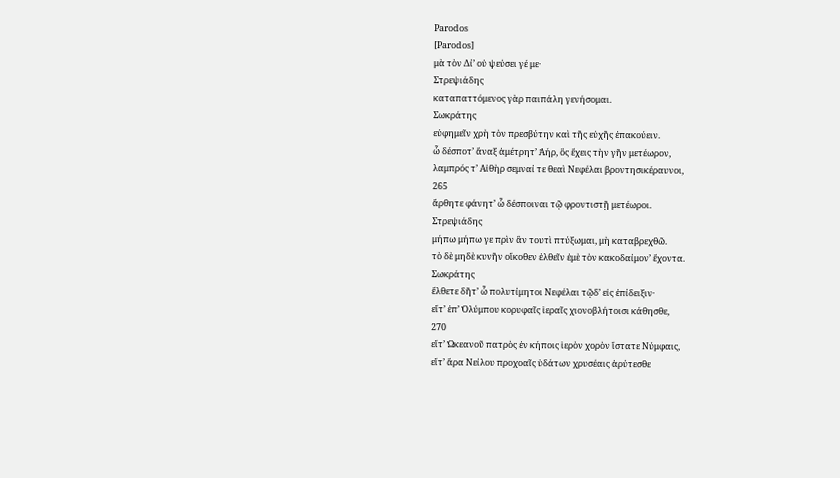Parodos
[Parodos]
μὰ τὸν Δίʼ οὐ ψεύσει γέ με·
Στρεψιάδης
καταπαττόμενος γὰρ παιπάλη γενήσομαι.
Σωκράτης
εὐφημεῖν χρὴ τὸν πρεσβύτην καὶ τῆς εὐχῆς ἐπακούειν.
ὦ δέσποτʼ ἄναξ ἀμέτρητʼ Ἀήρ, ὃς ἔχεις τὴν γῆν μετέωρον,
λαμπρός τʼ Αἰθὴρ σεμναί τε θεαὶ Νεφέλαι βροντησικέραυνοι,
265
ἄρθητε φάνητʼ ὦ δέσποιναι τῷ φροντιστῇ μετέωροι.
Στρεψιάδης
μήπω μήπω γε πρὶν ἂν τουτὶ πτύξωμαι, μὴ καταβρεχθῶ.
τὸ δὲ μηδὲ κυνῆν οἴκοθεν ἐλθεῖν ἐμὲ τὸν κακοδαίμονʼ ἔχοντα.
Σωκράτης
ἔλθετε δῆτʼ ὦ πολυτίμητοι Νεφέλαι τῷδʼ εἰς ἐπίδειξιν·
εἴτʼ ἐπʼ Ὀλύμπου κορυφαῖς ἱεραῖς χιονοβλήτοισι κάθησθε,
270
εἴτʼ Ὠκεανοῦ πατρὸς ἐν κήποις ἱερὸν χορὸν ἵστατε Νύμφαις,
εἴτʼ ἄρα Νείλου προχοαῖς ὑδάτων χρυσέαις ἀρύτεσθε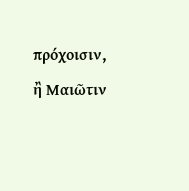πρόχοισιν,
ἢ Μαιῶτιν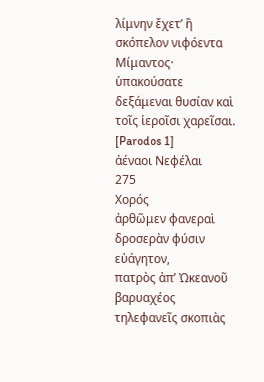λίμνην ἔχετʼ ἢ σκόπελον νιφόεντα Μίμαντος·
ὑπακούσατε δεξάμεναι θυσίαν καὶ τοῖς ἱεροῖσι χαρεῖσαι.
[Parodos 1]
ἀέναοι Νεφέλαι
275
Χορός
ἀρθῶμεν φανεραὶ δροσερὰν φύσιν εὐάγητον,
πατρὸς ἀπʼ Ὠκεανοῦ βαρυαχέος
τηλεφανεῖς σκοπιὰς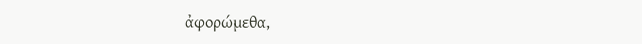ἀφορώμεθα,